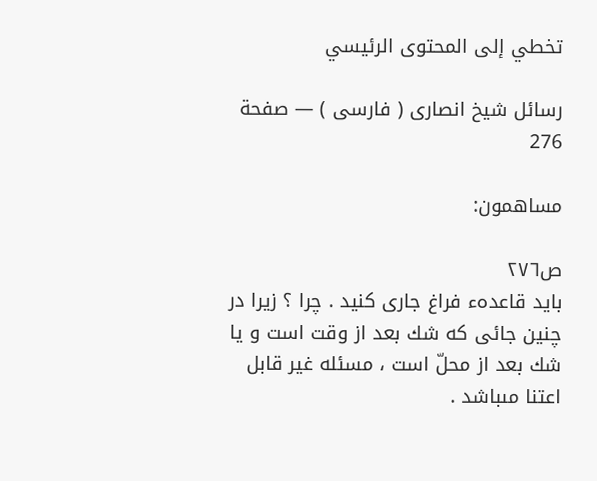تخطي إلى المحتوى الرئيسي

رسائل شيخ انصارى ( فارسى ) — صفحة 276

مساهمون:

ص٢٧٦
بايد قاعدهء فراغ جارى كنيد . چرا ؟ زيرا در چنين جائى كه شك بعد از وقت است و يا شك بعد از محلّ است ، مسئله غير قابل اعتنا مىباشد .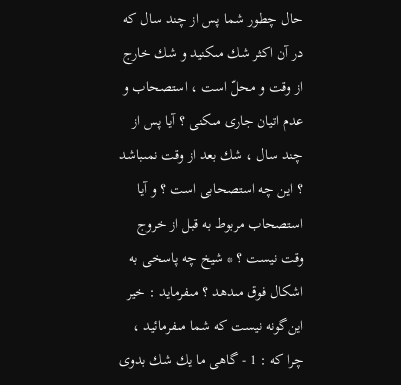حال چطور شما پس از چند سال كه در آن اكثر شك مىكنيد و شك خارج از وقت و محلّ است ، استصحاب و عدم اتيان جارى مىكنى ؟ آيا پس از چند سال ، شك بعد از وقت نمىباشد ؟ اين چه استصحابى است ؟ و آيا استصحاب مربوط به قبل از خروج وقت نيست ؟ * شيخ چه پاسخى به اشكال فوق مىدهد ؟ مىفرمايد : خير اين‌گونه نيست كه شما مىفرمائيد ، چرا كه : 1 - گاهى ما يك شك بدوى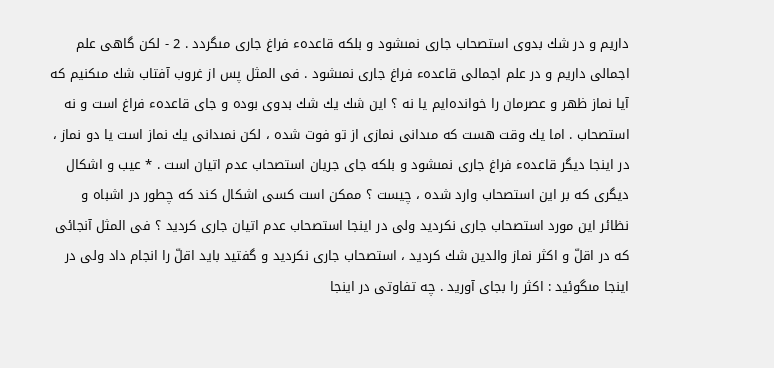داريم و در شك بدوى استصحاب جارى نمىشود و بلكه قاعدهء فراغ جارى مىگردد . 2 - لكن گاهى علم اجمالى داريم و در علم اجمالى قاعدهء فراغ جارى نمىشود . فى المثل پس از غروب آفتاب شك مىكنيم كه آيا نماز ظهر و عصرمان را خوانده‌ايم يا نه ؟ اين شك يك شك بدوى بوده و جاى قاعدهء فراغ است و نه استصحاب . اما يك وقت هست كه مىدانى نمازى از تو فوت شده ، لكن نمىدانى يك نماز است يا دو نماز ، در اينجا ديگر قاعدهء فراغ جارى نمىشود و بلكه جاى جريان استصحاب عدم اتيان است . * عيب و اشكال ديگرى كه بر اين استصحاب وارد شده ، چيست ؟ ممكن است كسى اشكال كند كه چطور در اشباه و نظائر اين مورد استصحاب جارى نكرديد ولى در اينجا استصحاب عدم اتيان جارى كرديد ؟ فى المثل آنجائى كه در اقلّ و اكثر نماز والدين شك كرديد ، استصحاب جارى نكرديد و گفتيد بايد اقلّ را انجام داد ولى در اينجا مىگوئيد : اكثر را بجاى آوريد . چه تفاوتى در اينجا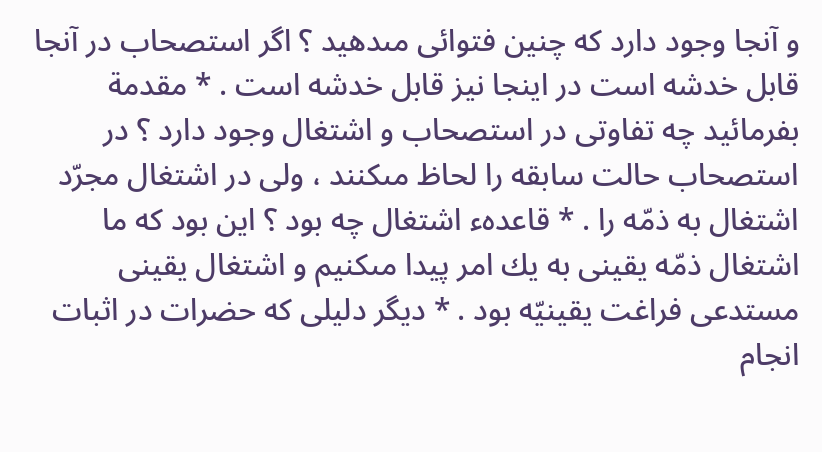و آنجا وجود دارد كه چنين فتوائى مىدهيد ؟ اگر استصحاب در آنجا قابل خدشه است در اينجا نيز قابل خدشه است . * مقدمة بفرمائيد چه تفاوتى در استصحاب و اشتغال وجود دارد ؟ در استصحاب حالت سابقه را لحاظ مىكنند ، ولى در اشتغال مجرّد اشتغال به ذمّه را . * قاعدهء اشتغال چه بود ؟ اين بود كه ما اشتغال ذمّه يقينى به يك امر پيدا مىكنيم و اشتغال يقينى مستدعى فراغت يقينيّه بود . * ديگر دليلى كه حضرات در اثبات انجام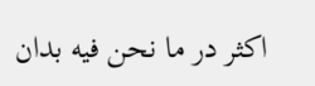اكثر در ما نحن فيه بدان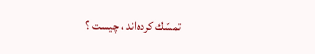تمسّك كرده‌اند ، چيست ؟